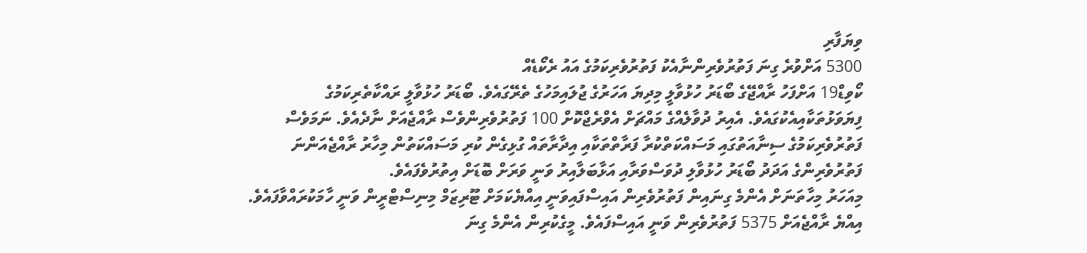ވިޔަފާރި
5300 އަށްވުރެ ގިނަ ފަތުރުވެރިންނާއެކު ފަތުރުވެރިކަމުގެ އައު ރެކޯޑެއް
ކޯވިޑް19 އަށްފަހު ރާއްޖޭގެ ބޯޑަރު ހުޅުވާލީ މިދިޔަ އަހަރުގެ ޖުލައިމަހުގެ ތެރޭގައެވެ. ބޯޑަރު ހުޅުވާލީ ރައްކާތެރިކަމުގެ ފިޔަވަޅުތަކާއިއެކުގައެވެ. އެއިރު ދުވާލެއްގެ މައްޗަށް އެވްރެޖްކޮށް 100 ފަތުރުވެރިންވެސް ރާއްޖެއަށް ނާދެއެވެ. ނަމަވެސް ފަތުރުވެރިކަމުގެ ސިނާއަތުގައި މަސައްކަތްކުރާ ފަރާތްތަކާއި އިދާރާތައް ގުޅިގެން ކުރި މަސައްކަތުން މިހާރު ރާއްޖެއަންނަ ފަތުރުވެރިންގެ އަދަދު ބޯޑަރު ހުޅުވާލި ދުވަސްވަރާއި އަޅާބަލާއިރު ވަނީ ވަރަށް ބޮޑަށް އިތުރުވެފައެވެ.
މިއަހަރު މިހާތަނަށް އެންމެ ގިނައިން ފަތުރުވެރިން އައިސްފައިވަނީ އިއްޔެކަމަށް ޓޫރިޒަމް މިނިސްޓްރީން ވަނީ ހާމަކުރައްވާފައެވެ. އިއްޔެ ރާއްޖެއަށް 5375 ފަތުރުވެރިން ވަނީ އައިސްފައެވެ. މީގެކުރިން އެންމެ ގިނަ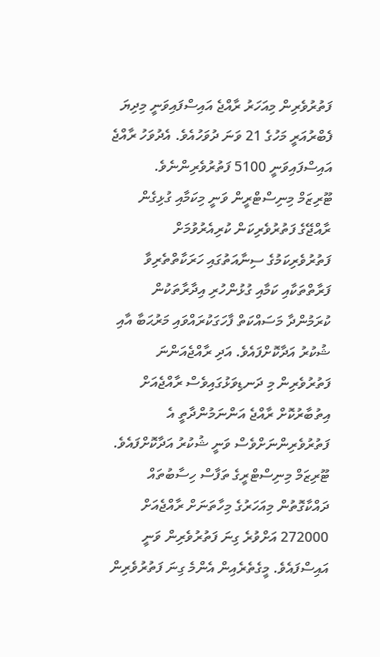ފަތުރުވެރިން މިއަހަރު ރާއްޖެ އައިސްފައިވަނީ މިދިޔަ ފެބްރުއަރީ މަހުގެ 21 ވަނަ ދުވަހުއެވެ. އެދުވަހު ރާއްޖެ އައިސްފައިވަނީ 5100 ފަތުރުވެރިންނެވެ.
ޓޫރިޒަމް މިނިސްޓްރީން ވަނީ މިކަމާއި ގުޅިގެން ރާއްޖޭގެ ފަތުރުވެރިކަން ކުރިއެރުވުމަށް ފަތުރުވެރިކަމުގެ ސިނާއަތުގައި ހަރަކާތްތެރިވާ ފަރާތްތަކާއި ކަމާއި ގުޅުންހުރި އިދާރާތަކުން ކުރަމުންދާ މަސައްކަތް ފާހަގަކުރައްވައި މަރުޙަބާ އާއި ޝުކުރު އަދާކޮށްފައެވެ. އަދި ރާއްޖެއަންނަ ފަތުރުވެރިން މި ދަނޑިވަޅުގައިވެސް ރާއްޖެއަށް އިތުބާރުކޮށް ރާއްޖެ އަންނަމުންދާތީ އެ ފަތުރުވެރިންނަށްވެސް ވަނީ ޝުކުރު އަދާކޮށްފައެވެ.
ޓޫރިޒަމް މިނިސްޓްރީގެ ތަފާސް ހިސާބުތައް ދައްކާގޮތުން މިއަހަރުގެ މިހާތަނަށް ރާއްޖެއަށް 272000 އަށްވުރެ ގިނަ ފަތުރުވެރިން ވަނީ އައިސްފައެވެ. މީގެތެރެއިން އެންމެ ގިނަ ފަތުރުވެރިން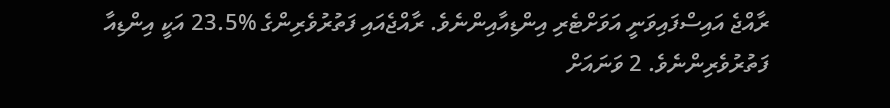ރާއްޖެ އައިސްފައިވަނީ އަވަށްޓެރި އިންޑިއާއިންނެވެ. ރާއްޖެއައި ފަތުރުވެރިންގެ %23.5 އަކީ އިންޑިއާ ފަތުރުވެރިންނެވެ. 2 ވަނައަށް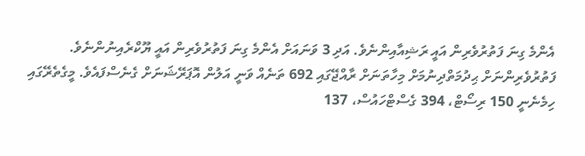އެންމެ ގިނަ ފަތުރުވެރިން އައީ ރަޝިއާއިންނެވެ. އަދި 3 ވަނައަށް އެންމެ ގިނަ ފަތުރުވެރިން އައީ ޔޫކްރެއިނުންނެވެ.
ފަތުރުވެރިންނަށް ޙިދުމަތްދިނުމަށް މިހާތަނަށް ރާއްޖޭގައި 692 ތަނެއް ވަނީ އަލުން އޮޕަރޭޝަނަށް ގެނެސްފައެވެ. މީގެތެރޭގައި ހިމެނެނީ 150 ރިސޯޓް، 394 ގެސްޓްހައުސް، 137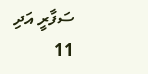ސަފާރީ އަދި 11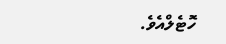ހޮޓެލްއެވެ.